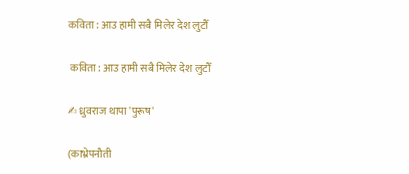कविता : आउ हामी सबै मिलेर देश लुटौँ

 कविता : आउ हामी सबै मिलेर देश लुटौँ

✍ ध्रुवराज थापा 'पुरूष'

(काभ्रेपनौती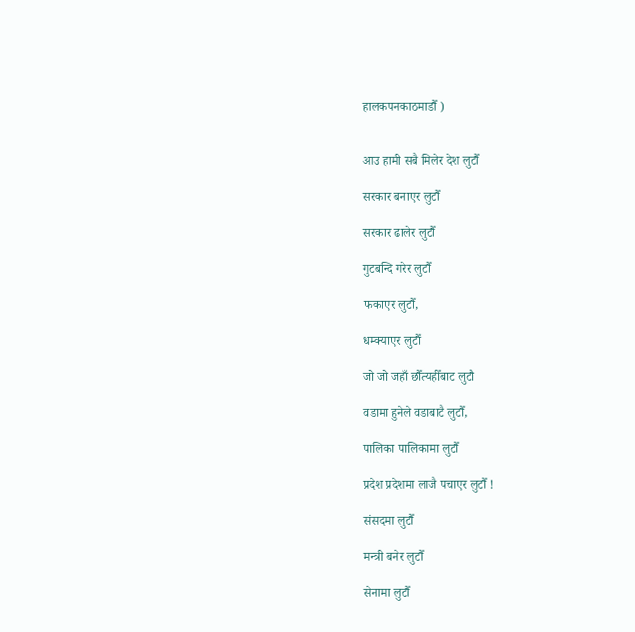हालकपनकाठमाडौँ )


आउ हामी सबै मिलेर देश लुटौँ

सरकार बनाएर लुटौँ

सरकार ढालेर लुटौँ

गुटबन्दि गरेर लुटौँ

फकाएर लुटौँ,

धम्क्याएर लुटौँ

जो जो जहाँ छौँत्यहीँबाट लुटौ

वडामा हुनेले वडाबाटै लुटौँ,

पालिका पालिकामा लुटौँ

प्रदेश प्रदेशमा लाजै पचाएर लुटौँ !

संसदमा लुटौँ

मन्त्री बनेर लुटौँ

सेनामा लुटौँ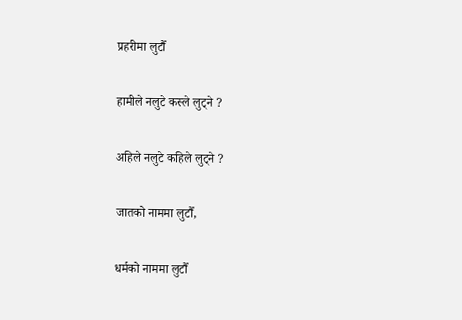प्रहरीमा लुटौँ

हामीले नलुटे कस्ले लुट्ने ?

अहिले नलुटे कहिले लुट्ने ?

जातको नाममा लुटौँ,

धर्मको नाममा लुटौँ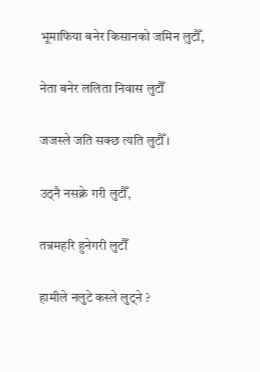भूमाफिया बनेर किसानको जमिन लुटौँ,

नेता बनेर ललिता निवास लुटौँ

जजस्ले जति सक्छ त्यति लुटौँ।

उठ्नै नसक्ने गरी लुटौँ,

तन्नमहरि हुनेगरी लुटौँ

हामीले नलुटे कस्ले लुट्ने ?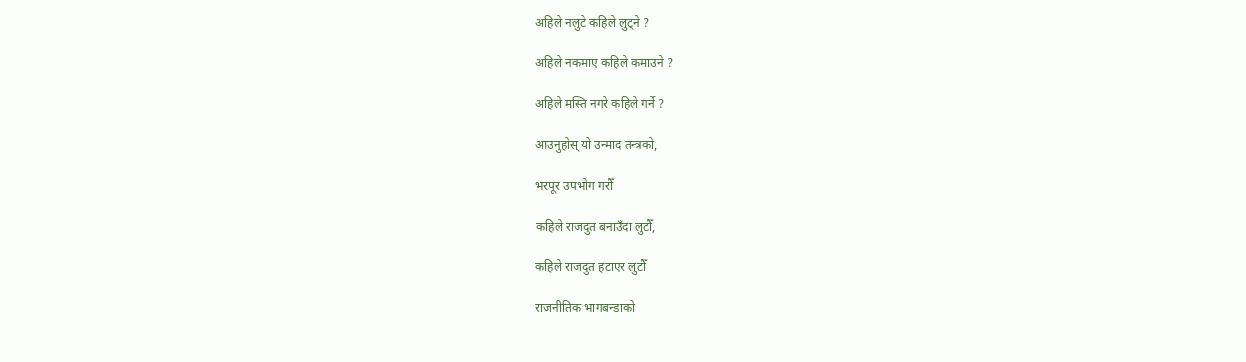अहिले नलुटे कहिले लुट्ने ?

अहिले नकमाए कहिले कमाउने ?

अहिले मस्ति नगरे कहिले गर्ने ?

आउनुहोस् यो उन्माद तन्त्रको,

भरपूर उपभोग गरौँ

कहिले राजदुत बनाउँदा लुटौँ,

कहिले राजदुत हटाएर लुटौँ

राजनीतिक भागबन्डाको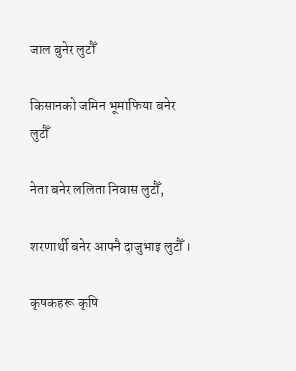जाल बुनेर लुटौँ

किसानको जमिन भूमाफिया बनेर लुटौँ

नेता बनेर ललिता निवास लुटौँ,

शरणार्थी बनेर आफ्नै दाजुभाइ लुटौँ ।

कृषकहरू कृषि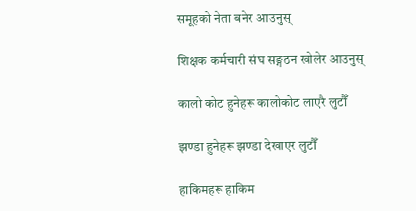समूहको नेता बनेर आउनुस्

शिक्षक कर्मचारी संघ सङ्गठन खोलेर आउनुस्

कालो कोट हुनेहरू कालोकोट लाएरै लुटौँ

झण्डा हुनेहरू झण्डा देखाएर लुटौँ

हाकिमहरू हाकिम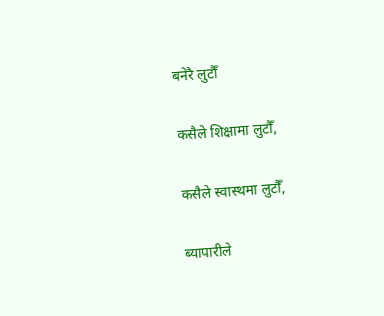बनेरै लुटौँ

कसैले शिक्षामा लुटौँ,

कसैले स्वास्थमा लुटौँ,

ब्यापारीले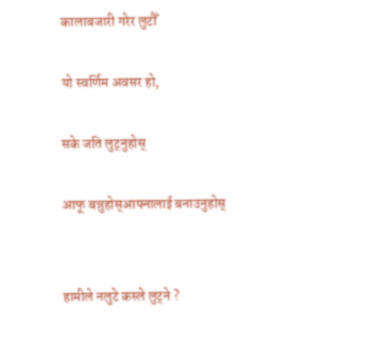कालाबजारी गरेर लुटौँ

यो स्वर्णिम अवसर हो,

सके जति लुट्नुहोस्

आफू बन्नुहोस्आफ्नालाई बनाउनुहोस्


हामीले नलुटे कस्ले लुट्ने ?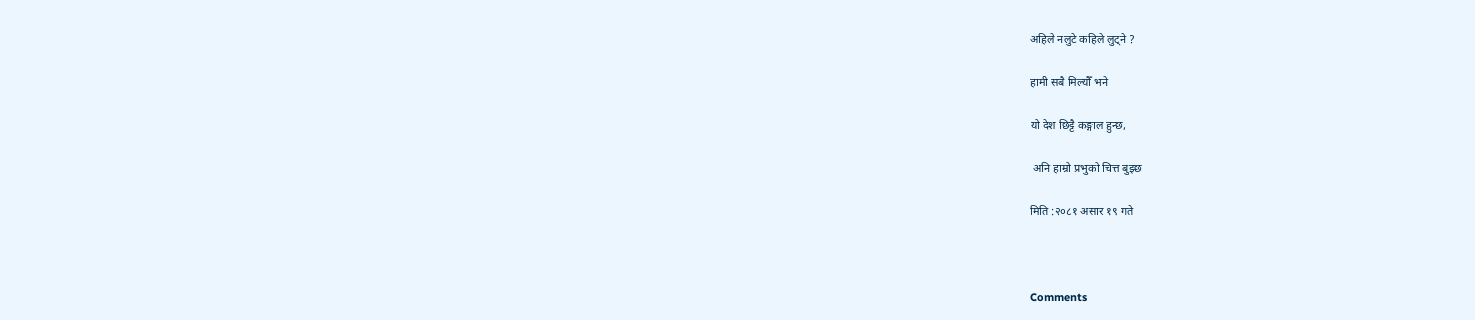अहिले नलुटे कहिले लुट्ने ?

हामी सबै मिल्यौँ भने

यो देश छिट्टै कङ्गाल हुन्छ,

 अनि हाम्रो प्रभुको चित्त बुझ्छ

मिति :२०८१ असार १९ गते



Comments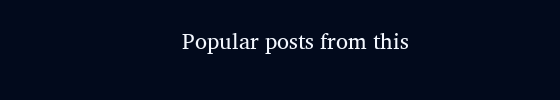Popular posts from this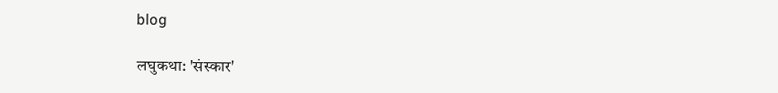blog

लघुकथा: 'संस्कार'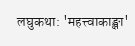लघुकथा: 'महत्त्वाकाङ्क्षा'